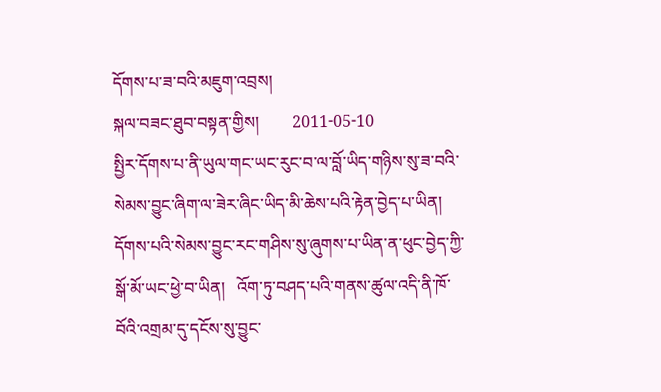དོགས་པ་ཟ་བའི་མཇུག་འབྲས།
སྐལ་བཟང་ཐུབ་བསྟན་གྱིས།        2011-05-10
སྤྱིར་དོགས་པ་ནི་ཡུལ་གང་ཡང་རུང་བ་ལ་བློ་ཡིད་གཉིས་སུ་ཟ་བའི་སེམས་བྱུང་ཞིག་ལ་ཟེར་ཞིང་ཡིད་མི་ཆེས་པའི་རྟེན་བྱེད་པ་ཡིན།
དོགས་པའི་སེམས་བྱུང་རང་གཤིས་སུ་ཞུགས་པ་ཡིན་ན་ཕུང་བྱེད་ཀྱི་སྒོ་མོ་ཡང་ཕྱེ་བ་ཡིན།   འོག་ཏུ་བཤད་པའི་གནས་ཚུལ་འདི་ནི་ཁོ་བོའི་འགྲམ་དུ་དངོས་སུ་བྱུང་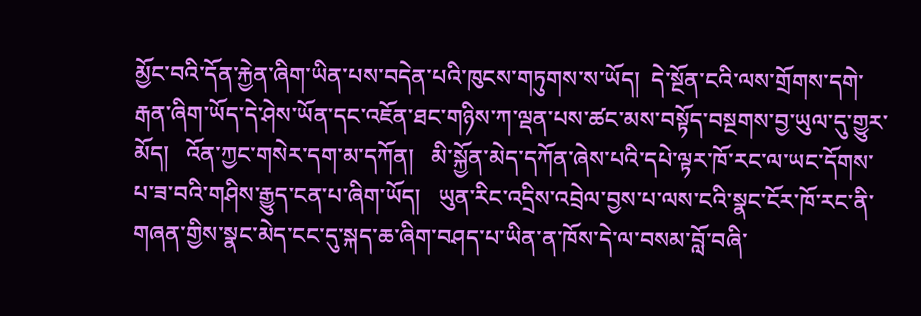མྱོང་བའི་དོན་རྐྱེན་ཞིག་ཡིན་པས་བདེན་པའི་ཁུངས་གཏུགས་ས་ཡོད།  དེ་སྔོན་ངའི་ལས་གྲོགས་དགེ་རྒན་ཞིག་ཡོད་དེ་ཤེས་ཡོན་དང་འཇོན་ཐང་གཉིས་ཀ་ལྡན་པས་ཚང་མས་བསྟོད་བསྔགས་བྱ་ཡུལ་དུ་གྱུར་མོད།   འོན་ཀྱང་གསེར་དག་མ་དཀོན།   མི་སྐྱོན་མེད་དཀོན་ཞེས་པའི་དཔེ་ལྟར་ཁོ་རང་ལ་ཡང་དོགས་པ་ཟ་བའི་གཤིས་རྒྱུད་ངན་པ་ཞིག་ཡོད།   ཡུན་རིང་འདྲིས་འབྲེལ་བྱས་པ་ལས་ངའི་སྣང་ངོར་ཁོ་རང་ནི་གཞན་གྱིས་སྣང་མེད་ངང་དུ་སྐད་ཆ་ཞིག་བཤད་པ་ཡིན་ན་ཁོས་དེ་ལ་བསམ་བློ་བཞི་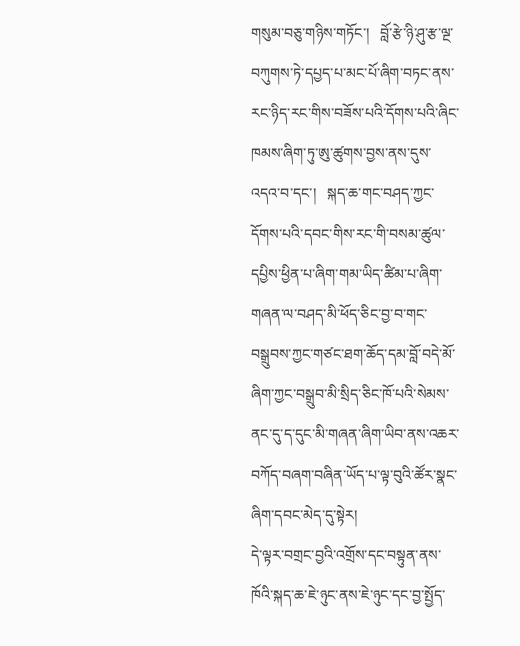གསུམ་བཅུ་གཉིས་གཏོང་།   བློ་རྩེ་ཉི་ཤུ་རྩ་ལྔ་བཀུགས་ཏེ་དཔྱད་པ་མང་པོ་ཞིག་བཏང་ནས་རང་ཉིད་རང་གིས་བཟོས་པའི་དོགས་པའི་ཞིང་ཁམས་ཞིག་ཏུ་ཨུ་ཚུགས་བྱས་ནས་དུས་འདའ་བ་དང་།   སྐད་ཆ་གང་བཤད་ཀྱང་དོགས་པའི་དབང་གིས་རང་གི་བསམ་ཚུལ་དཔྱིས་ཕྱིན་པ་ཞིག་གམ་ཡིད་ཚིམ་པ་ཞིག་གཞན་ལ་བཤད་མི་ཕོད་ཅིང་བྱ་བ་གང་བསྒྲུབས་ཀྱང་གཙང་ཐག་ཆོད་དམ་བློ་བདེ་མོ་ཞིག་ཀྱང་བསྒྲུབ་མི་སྲིད་ཅིང་ཁོ་པའི་སེམས་ནང་དུ་ད་དུང་མི་གཞན་ཞིག་ཡིབ་ནས་འཆར་བཀོད་བཞག་བཞིན་ཡོད་པ་ལྟ་བུའི་ཚོར་སྣང་ཞིག་དབང་མེད་དུ་སྟེར།
དེ་ལྟར་བགྲང་བྱའི་འགྲོས་དང་བསྟུན་ནས་ཁོའི་སྐད་ཆ་ཇེ་ཉུང་ནས་ཇེ་ཉུང་དང་བྱ་སྤྱོད་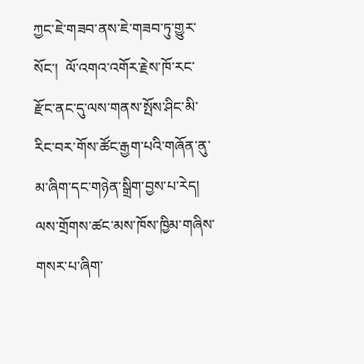ཀྱང་ཇེ་གཟབ་ནས་ཇེ་གཟབ་ཏུ་གྱུར་སོང་།  ལོ་འགའ་འགོར་རྗེས་ཁོ་རང་རྫོང་ནང་དུ་ལས་གནས་སྤོས་ཤིང་མི་རིང་བར་གོས་ཚོང་རྒྱག་པའི་གཞོན་ནུ་མ་ཞིག་དང་གཉེན་སྒྲིག་བྱས་པ་རེད།  ལས་གྲོགས་ཚང་མས་ཁོས་ཁྱིམ་གཞིས་གསར་པ་ཞིག་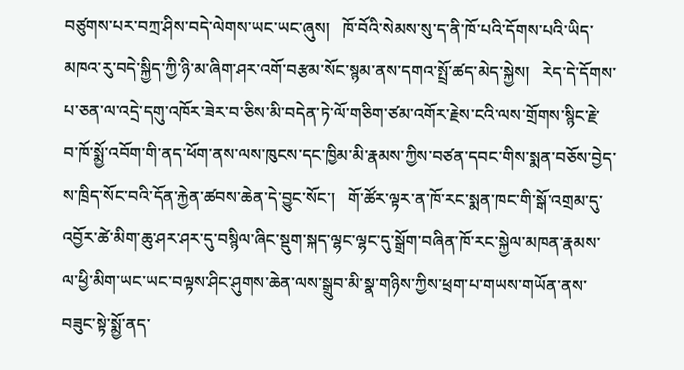བཙུགས་པར་བཀྲ་ཤིས་བདེ་ལེགས་ཡང་ཡང་ཞུས།   ཁོ་བོའི་སེམས་སུ་ད་ནི་ཁོ་པའི་དོགས་པའི་ཡིད་མཁའ་རུ་བདེ་སྐྱིད་ཀྱི་ཉི་མ་ཞིག་ཤར་འགོ་བརྩམ་སོང་སྙམ་ནས་དགའ་སྤྲོ་ཚད་མེད་སྐྱེས།   རེད་དེ་དོགས་པ་ཅན་ལ་འདྲེ་དགུ་འཁོར་ཟེར་བ་ཅིས་མི་བདེན་ཏེ་ལོ་གཅིག་ཙམ་འགོར་རྗེས་ངའི་ལས་གྲོགས་སྙིང་རྗེ་བ་ཁོ་སྨྱོ་འབོག་གི་ནད་ཕོག་ནས་ལས་ཁུངས་དང་ཁྱིམ་མི་རྣམས་ཀྱིས་བཙན་དབང་གིས་སྨན་བཅོས་བྱེད་ས་ཁྲིད་སོང་བའི་དོན་རྐྱེན་ཚབས་ཆེན་དེ་བྱུང་སོང་།   གོ་ཚོར་ལྟར་ན་ཁོ་རང་སྨན་ཁང་གི་སྒོ་འགྲམ་དུ་འབྱོར་ཚེ་མིག་ཆུ་ཤར་ཤར་དུ་བསྙིལ་ཞིང་སྡུག་སྐད་ལྷང་ལྷང་དུ་སྒྲོག་བཞིན་ཁོ་རང་སྐྱེལ་མཁན་རྣམས་ལ་ཕྱི་མིག་ཡང་ཡང་བལྟས་ཤིང་ཤུགས་ཆེན་ལས་སྒྲུབ་མི་སྣ་གཉིས་ཀྱིས་ཕྲག་པ་གཡས་གཡོན་ནས་བཟུང་སྟེ་སྨྱོ་ནད་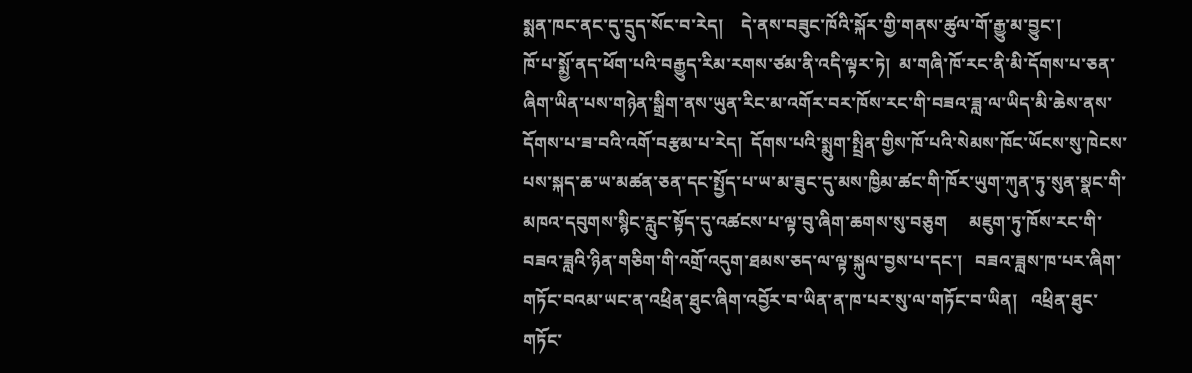སྨན་ཁང་ནང་དུ་དྲུད་སོང་བ་རེད།    དེ་ནས་བཟུང་ཁོའི་སྐོར་གྱི་གནས་ཚུལ་གོ་རྒྱུ་མ་བྱུང་།
ཁོ་པ་སྨྱོ་ནད་ཕོག་པའི་བརྒྱུད་རིམ་རགས་ཙམ་ནི་འདི་ལྟར་ཏེ།  མ་གཞི་ཁོ་རང་ནི་མི་དོགས་པ་ཅན་ཞིག་ཡིན་པས་གཉེན་སྒྲིག་ནས་ཡུན་རིང་མ་འགོར་བར་ཁོས་རང་གི་བཟའ་ཟླ་ལ་ཡིད་མི་ཆེས་ནས་དོགས་པ་ཟ་བའི་འགོ་བརྩམ་པ་རེད།  དོགས་པའི་སྨུག་སྤྲིན་གྱིས་ཁོ་པའི་སེམས་ཁོང་ཡོངས་སུ་ཁེངས་པས་སྐད་ཆ་ཡ་མཚན་ཅན་དང་སྤྱོད་པ་ཡ་མ་ཟུང་དུ་མས་ཁྱིམ་ཚང་གི་ཁོར་ཡུག་ཀུན་ཏུ་སུན་སྣང་གི་མཁའ་དབུགས་སྙིང་རླུང་སྟོད་དུ་འཚངས་པ་ལྟ་བུ་ཞིག་ཆགས་སུ་བཅུག     མཇུག་ཏུ་ཁོས་རང་གི་བཟའ་ཟླའི་ཉིན་གཅིག་གི་འགྲོ་འདུག་ཐམས་ཅད་ལ་ལྟ་སྐུལ་བྱས་པ་དང་།   བཟའ་ཟླས་ཁ་པར་ཞིག་གཏོང་བའམ་ཡང་ན་འཕྲིན་ཐུང་ཞིག་འབྱོར་བ་ཡིན་ན་ཁ་པར་སུ་ལ་གཏོང་བ་ཡིན།   འཕྲིན་ཐུང་གཏོང་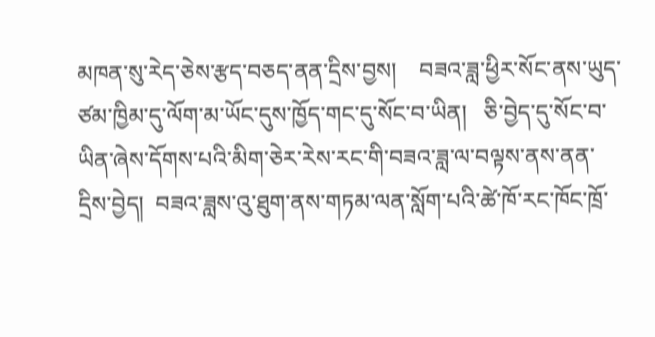མཁན་སུ་རེད་ཅེས་རྩད་བཅད་ནན་དྲིས་བྱས།    བཟའ་ཟླ་ཕྱིར་སོང་ནས་ཡུད་ཙམ་ཁྱིམ་དུ་ལོག་མ་ཡོང་དུས་ཁྱོད་གང་དུ་སོང་བ་ཡིན།   ཅི་བྱེད་དུ་སོང་བ་ཡིན་ཞེས་དོགས་པའི་མིག་ཅེར་རེས་རང་གི་བཟའ་ཟླ་ལ་བལྟས་ནས་ནན་དྲིས་བྱེད།  བཟའ་ཟླས་འུ་ཐུག་ནས་གཏམ་ལན་སློག་པའི་ཚེ་ཁོ་རང་ཁོང་ཁྲོ་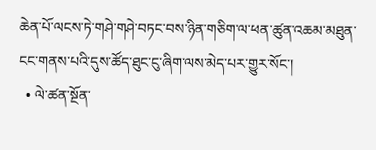ཆེན་པོ་ལངས་ཏེ་གཤེ་གཤེ་བཏང་བས་ཉིན་གཅིག་ལ་ཕན་ཚུན་འཆམ་མཐུན་ངང་གནས་པའི་དུས་ཚོད་ཐུང་ངུ་ཞིག་ལས་མེད་པར་གྱུར་སོང་།
  • ལེ་ཚན་སྔོན་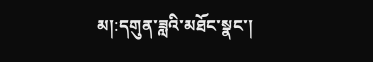མ།:དགུན་ཟླའི་མཐོང་སྣང་།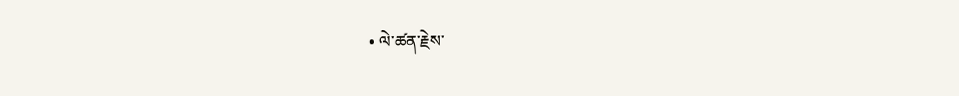• ལེ་ཚན་རྗེས་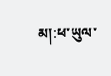མ།:ཕ་ཡུལ་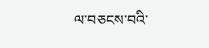ལ་བཅངས་བའི་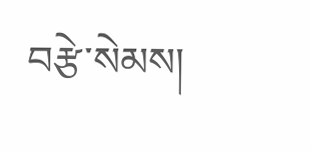བརྩེ་སེམས།